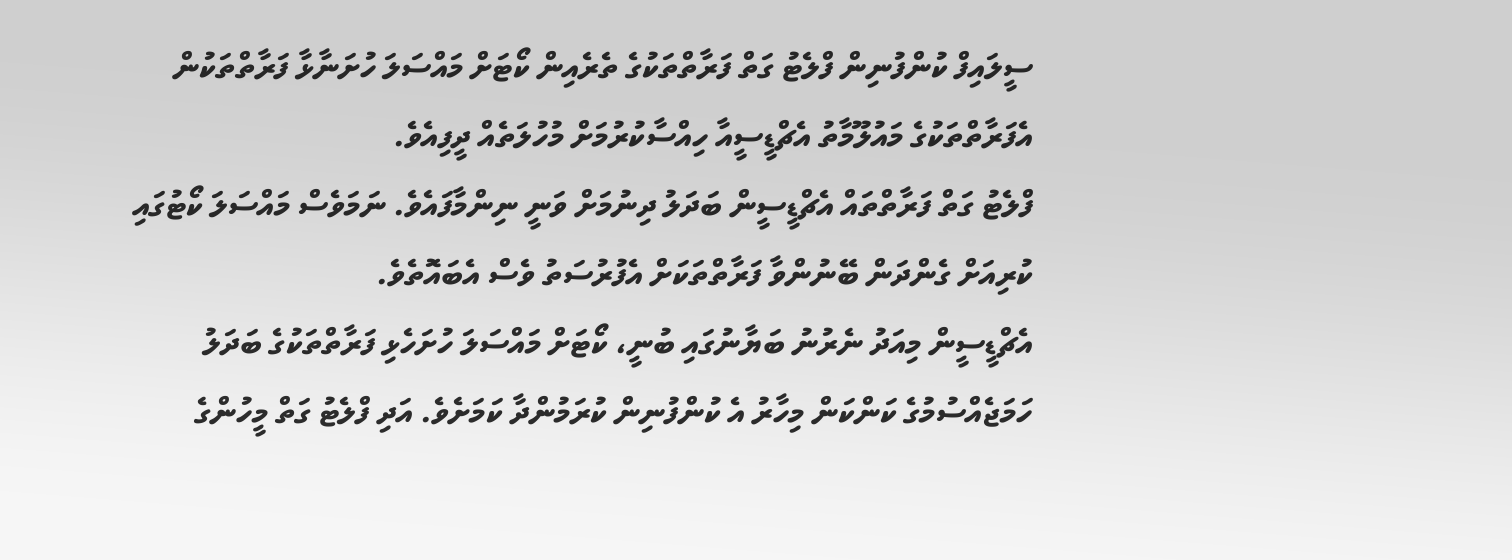ސީލައިފް ކުންފުނިން ފްލެޓު ގަތް ފަރާތްތަކުގެ ތެރެއިން ކޯޓަށް މައްސަލަ ހުށަނާޅާ ފަރާތްތަކުން އެފަރާތްތަކުގެ މައުލޫމާތު އެޗްޑީސީއާ ހިއްސާކުރުމަށް މުހުލަތެއް ދީފިއެވެ.
ފްލެޓު ގަތް ފަރާތްތައް އެޗްޑީސީން ބަދަލު ދިނުމަށް ވަނީ ނިންމާފައެވެ. ނަމަވެސް މައްސަލަ ކޯޓުގައި ކުރިއަށް ގެންދަން ބޭނުންވާ ފަރާތްތަކަށް އެފުރުސަތު ވެސް އެބައޮތެވެ.
އެޗްޑީސީން މިއަދު ނެރުނު ބަޔާނުގައި ބުނީ، ކޯޓަށް މައްސަލަ ހުށަހެޅި ފަރާތްތަކުގެ ބަދަލު ހަމަޖެއްސުމުގެ ކަންކަން މިހާރު އެ ކުންފުނިން ކުރަމުންދާ ކަމަށެވެ. އަދި ފްލެޓު ގަތް މީހުންގެ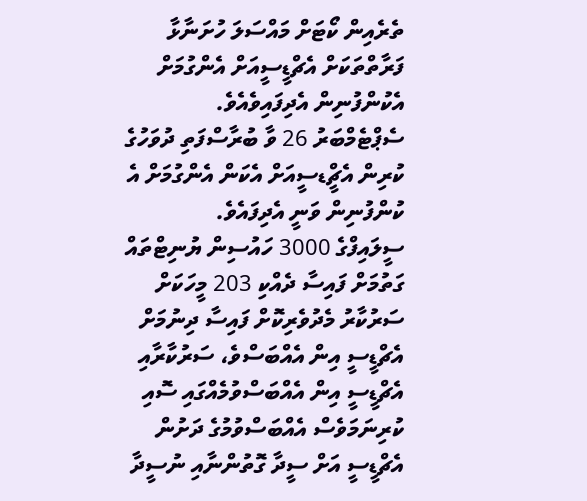ތެރެއިން ކޯޓަށް މައްސަލަ ހުށަނާޅާ ފަރާތްތަކަށް އެޗްޑީސީއަށް އެންގުމަށް އެކުންފުނިން އެދިފައިވެއެވެ.
ސެޕްޓެމްބަރު 26 ވާ ބުރާސްފަތި ދުވަހުގެ ކުރިން އެޗްީޑސީއަށް އެކަން އެންގުމަށް އެ ކުންފުނިން ވަނީ އެދިފައެވެ.
ސީލައިފްގެ 3000 ހައުސިން ޔުނިޓްތައް ގަތުމަށް ފައިސާ ދެއްކި 203 މީހަކަށް ސަރުކާރު މެދުވެރިކޮށް ފައިސާ ދިނުމަށް އެޗްޑީސީ އިން އެއްބަސްވެ، ސަރުކާރާއި އެޗްޑީސީ އިން އެއްބަސްވުމެއްގައި ސޮއި ކުރިނަމަވެސް އެއްބަސްވުމުގެ ދަށުން އެޗްޑީސީ އަށް ސީދާ ގޮތުންނާއި ނުސީދާ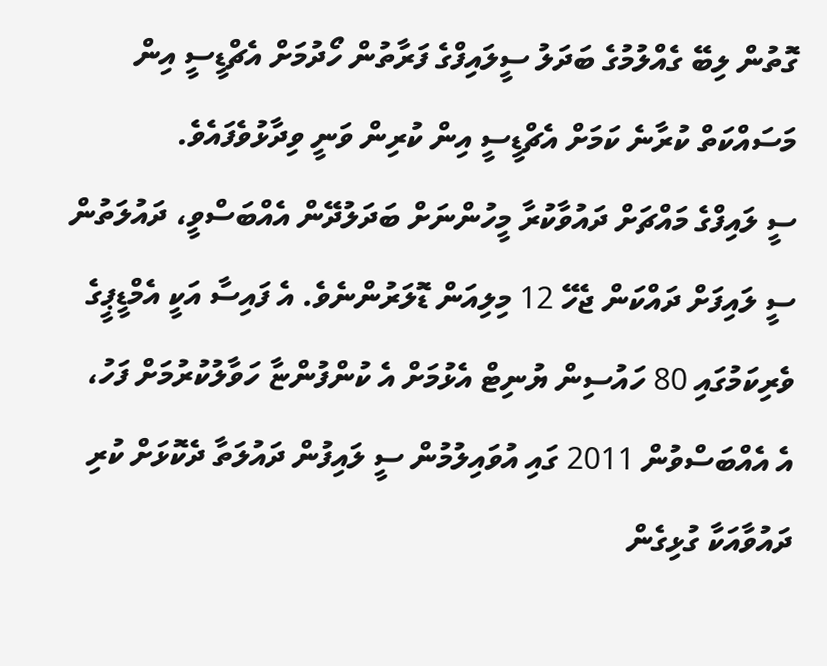ގޮތުން ލިބޭ ގެއްލުމުގެ ބަދަލު ސީލައިފްގެ ފަރާތުން ހޯދުމަށް އެޗްޑީސީ އިން މަސައްކަތް ކުރާނެ ކަމަށް އެޗްޑީސީ އިން ކުރިން ވަނީ ވިދާޅުވެފައެވެ.
ސީ ލައިފްގެ މައްޗަށް ދައުވާކުރާ މީހުންނަށް ބަދަލުދޭން އެއްބަސްވީ، ދައުލަތުން ސީ ލައިފަށް ދައްކަން ޖެހޭ 12 މިލިއަން ޑޮލަރުންނެވެ. އެ ފައިސާ އަކީ އެމްޑީޕީގެ ވެރިކަމުގައި 80 ހައުސިން ޔުނިޓް އެޅުމަށް އެ ކުންފުންޏާ ހަވާލުކުރުމަށް ފަހު، އެ އެއްބަސްވުން 2011 ގައި އުވައިލުމުން ސީ ލައިފުން ދައުލަތާ ދެކޮޅަށް ކުރި ދައުވާއަކާ ގުޅިގެން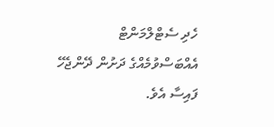ހެދި ސެޓްލްމަންޓް އެއްބަސްވުމެއްގެ ދަށުން ދޭންޖެހޭ ފައިސާ އެވެ.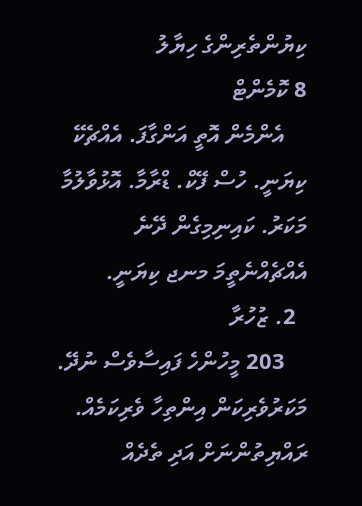ކިޔުންތެރިންގެ ހިޔާލު
8 ކޮމެންޓް
    އެންމެން އޮތީ އަންގާފަ. އެއްޗެކޭ ކިޔަނީ. ހުސް ފޭކް. ޑްރާމާ. އޮޅުވާލުމާ މަކަރު. ކައިނިމިގެން ދޭނެ އެއްޗެއްނެތީމަ މނޖ ކިޔަނީ.
  2. ޒުހުރާ
    203 މީހުންހެ ފައިސާވެސް ނުދޭ. މަކަރުވެރިކަން އިންތިހާ ވެރިކަމެއް. ރައްޔިތުންނަށް އަދި ތެދެއް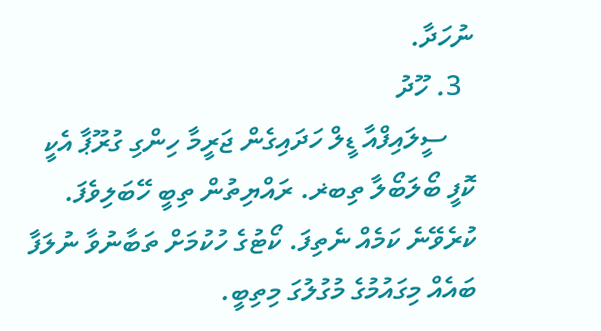ނުހަދާ.
  3. ހޫދު
    ސީލައިފްއާ ޑީލް ހަދައިގެން ޖަރީމާ ހިންގި ގުރޫޕާ އެކީ ކޮފީ ބޯލަބޯލާ ތިބޜ. ރައްޔިތުން ތިބީ ހޭބަލިވެފަ. ކުރެވޭނެ ކަމެއް ނެތިފަ. ކޯޓުގެ ހުކުމަށް ތަބާނުވާ ނުލަފާ ބައެއް މިގައުމުގެ މުގުލުގަ މިތިބީ.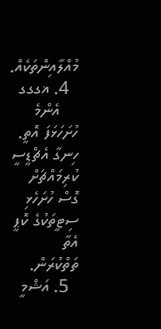މުއްލާއިންތަކެއް.
  4. ޣގގގ
    އެންމެ ހުށަހަޅަފަ އޮތީ. ހިނގާ އެޗްޑީސީ ކުރިމައްޗަށް ގޮސް ހުށަހެޅި ސިޓީތަކުގެ ކޮޕީ އެތާ ތަތްކުރަން.
  5. އަޝްމީ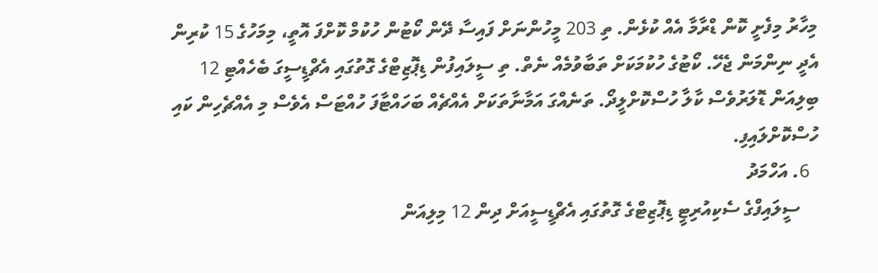މިހާރު މިފެށީ ކޮން ޑްރާމާ އެއް ކުޅެން. ތި 203 މީހުންނަށް ފައިސާ ދޭން ކޯޓުން ހުކުމް ކޮށްފަ އޮތީ، މިމަހުގެ 15 ކުރިން އެދީ ނިންމަން ޖެހޭ. ކޯޓުގެ ހުކުމަކަށް ތަބާވުމެއް ނެތް. ތި ސީލައިފުން ޑިޕޮޒިޓްގެ ގޮތުގައި އެޗްޑީސީގަ ބެހެއްޓި 12 ބިލިއަން ޑޮލަރުވެސް ކާލާ ހުސްކޮށްލީދޯ. ތަނެއްގަ އަމާނާތަކަށް އެއްޗެއް ބަހައްޓާފަ ހުއްޓަސް އެވެސް މި އެއްޗެހިން ކައި ހުސްކޮށްލައިފި.
  6. އަހްމަދު
    ސީލައިފްގެ ސެކިއުރިޓީ ޑިޕޮޒިޓްގެ ގޮތުގައި އެޗްޑީސީއަށް ދިން 12 މިލިއަން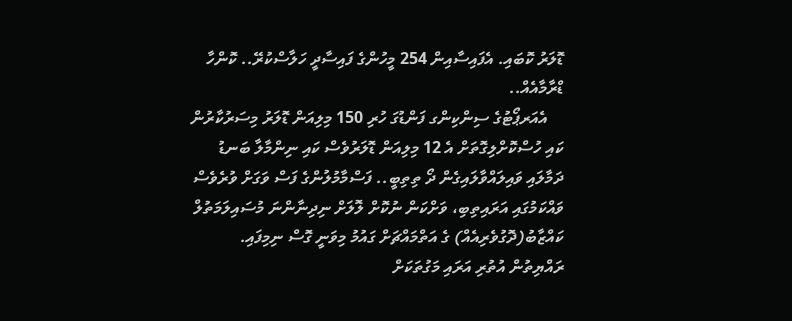ޑޮލަރު ކޮބައި. އެފައިސާއިން 254 މީހުންގެ ފައިސާދީ ހަލާސްކުރޭ.. ކޮންހާ ޑްރާމާއެއް..
    އެއަރޕޯޓުގެ ސިންކިންގ ފަންޑުގަ ހުރި 150 މިލިއަން ޑޮލަރު މިސަރުކާރުން ކައި ހުސްކޮށްލިގޮތަށް އެ 12 މިލިއަން ޑޮލަރުވެސް ކައި ނިންމާލާ ބަނޑު ދަމާލައި ވައިލައްވާލައިގެން ދޯ ތިތިބީ.. ފަސްމާމުލުންގެ ފަސް ވަގަށް ވުރެވެސް ވައްކަމުގައި އަރައިތިބި، ވަށްކަން ނުކޮށް ލޮލަށް ނިދިނާންނަ މުސައިލަމަތުލް ކައްޒާބު(ދޮގުވެރިއެއް) ގެ އަތްމައްޗަށް ގައުމު މިވަނީ ގޮސް ނިމިފައި. ރައްޔިތުން އުތުރި އަރައި މަގުތަކަށް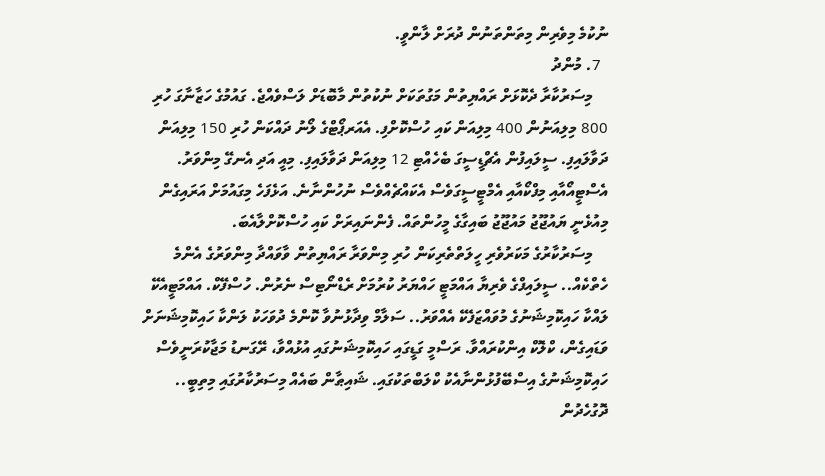ނުކުމެ މިވެރިން މިތަންތަނުން ދުރަށް ލާންވީ.
  7. މުންދު
    މިސަރުކާރާ ދެކޮޅަށް ރައްޔިތުން މަގުތަކަށް ނުކުތުން މާބޮޑަށް ލަސްވެއްޖެ. ގައުމުގެ ހަޒާނާގަ ހުރި 800 މިލިއަނުން 400 މިލިއަން ކައި ހުސްކޮށްފި. އެއަރޕޯޓްގެ ލޯނު ދައްކަން ހުރި 150 މިލިއަން ދަވާލައިފި. ސީލައިފުން އެޗްޑީސީގަ ބެހެއްޓި 12 މިލިއަން ދަވާލައިފި. މިއީ އަދި އެނގޭ މިންވަރު. އެސްޓީއޯއާއި މިފްކޯއާއި އެމްޓީސީގަވެސް އެކައްޗެއްވެސް ނުހުންނާނެ. އަޅެފަހެ މިގައުމަށް އަރައިގެން މިއުޅެނީ ޔައުޖޫޖު މައުޖޫޖު ބައިގާގެ މީހުންތައް. ފެންނައިރަށް ކައި ހުސްކޮށްލާއެބަ.
    މިސަރުކާރުގެ މަކަރުވެރި ހީލަތްތެރިކަން ހުރި މިންވަރާ ރައްޔިތުން ވާވައްދާ މިންވަރުގެ އެންމެ ހެތްކެއް.. ސީލައިފްގެ ވެރިޔާ އައްމަޓީ ހައްޔަރު ކުރުމަށް ރެޑްނޯޓިސް ނެރުން. ހުސްފޭކް. އައްމަޓީއެކޭ ލައްކާ ހައިކޮމިޝަނުގެ މުވައްޒަފެކޭ އެއްވަރު.. ސަލާމް ވިދާޅުނުވާ ކޮންމެ ދުވަހަކު ލަންކާ ހައިކޮމިޝަނަށް ވަޑައިގެން، ކްލޮކް އިންކުރައްވާ. ރަސްމީ ގަޑީގައި ހައިކޮމިޝަނުގައި އުޅުއްވާ، ރޭގަނޑު މަޖާކުރަނީވެސް ހައިކޮމިޝަނުގެ އިސްބޭފުޅުންނާއެކު ކްލަބްތަކުގައި. ޝައިޠާން ބައެއް މިސަރުކާރުގައި މިތިބީ.. ދޮގުހެދުން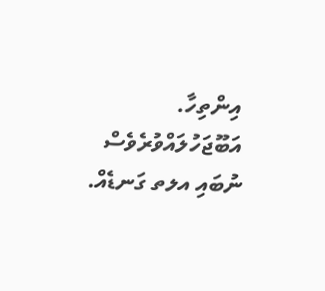އިންތިހާ. އަބޫޖަހުލައްވުރެވެސް ނުބައި އލތ ގަނޑެއް.